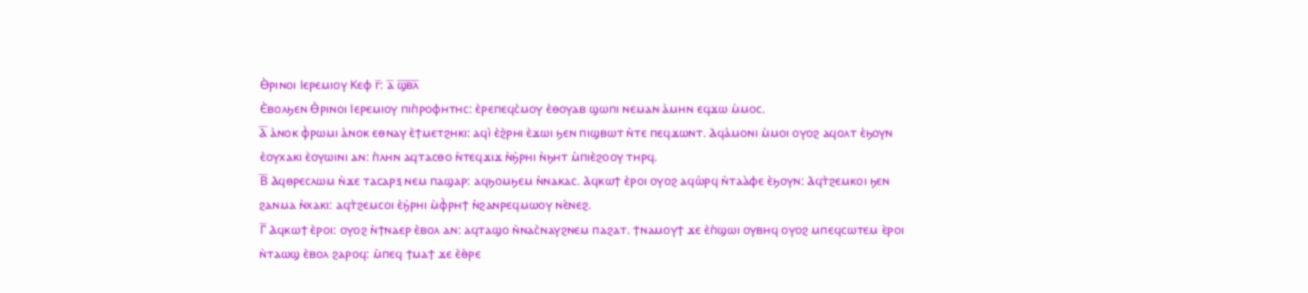Ⲑ̀ⲣⲓⲛⲟⲓ Ⲓⲉⲣⲉⲙⲓⲟⲩ Ⲕⲉⲫ ⲅ̅: ⲁ̅ ϣ̅ⲃ̅ⲗ̅
Ⲉ̀ⲃⲟⲗϧⲉⲛ Ⲑ̀ⲣⲓⲛⲟⲓ Ⲓⲉⲣⲉⲙⲓⲟⲩ ⲡⲓⲡ̀ⲣⲟⲫⲏⲧⲏⲥ: ⲉ̀ⲣⲉⲡⲉϥⲥ̀ⲙⲟⲩ ⲉ̀ⲑⲟⲩⲁⲃ ϣⲱⲡⲓ ⲛⲉⲙⲁⲛ ⲁ̀ⲙⲏⲛ ⲉϥϫⲱ ⲙ̀ⲙⲟⲥ.
Ⲁ̅ ⲁ̀ⲛⲟⲕ ⲫ̀ⲣⲱⲙⲓ ⲁ̀ⲛⲟⲕ ⲉⲑⲛⲁⲩ ⲉ̀ϯⲙⲉⲧϩⲏⲕⲓ: ⲁϥⲓ̀ ⲉ̀ϩ̀ⲣⲏⲓ ⲉ̀ϫⲱⲓ ϧⲉⲛ ⲡⲓϣⲃⲱⲧ ⲛ̀ⲧⲉ ⲡⲉϥϫⲱⲛⲧ. Ⲁϥⲁ̀ⲙⲟⲛⲓ ⲙ̀ⲙⲟⲓ ⲟⲩⲟϩ ⲁϥⲟⲗⲧ ⲉ̀ϧⲟⲩⲛ ⲉ̀ⲟⲩⲭⲁⲕⲓ ⲉ̀ⲟⲩⲱⲓⲛⲓ ⲁⲛ: ⲡ̀ⲗⲏⲛ ⲁϥⲧⲁⲥⲑⲟ ⲛ̀ⲧⲉϥϫⲓϫ ⲛ̀ϧ̀ⲣⲏⲓ ⲛ̀ϧⲏⲧ ⲙ̀ⲡⲓⲉ̀ϩⲟⲟⲩ ⲧⲏⲣϥ.
Ⲃ̅ Ⲁϥⲑⲣⲉⲥⲗⲱⲙ ⲛ̀ϫⲉ ⲧⲁⲥⲁⲣⲝ ⲛⲉⲙ ⲡⲁϣⲁⲣ: ⲁϥϧⲟⲙϧⲉⲙ ⲛ̀ⲛⲁⲕⲁⲥ. Ⲁϥⲕⲱϯ ⲉ̀ⲣⲟⲓ ⲟⲩⲟϩ ⲁϥⲱ̀ⲣϥ ⲛ̀ⲧⲁⲁ̀ⲫⲉ ⲉ̀ϧⲟⲩⲛ: Ⲁϥⲧ̀ϩⲉⲙⲕⲟⲓ ϧⲉⲛ ϩⲁⲛⲙⲁ ⲛ̀ⲭⲁⲕⲓ: ⲁϥⲧ̀ϩⲉⲙⲥⲟⲓ ⲉ̀ϧ̀ⲣⲏⲓ ⲙ̀ⲫ̀ⲣⲏϯ ⲛ̀ϩⲁⲛⲣⲉϥⲙⲱⲟⲩ ⲛⲉ̀ⲛⲉϩ.
Ⲅ̅ Ⲁϥⲕⲱϯ ⲉ̀ⲣⲟⲓ: ⲟⲩⲟϩ ⲛ̀ϯⲛⲁⲉⲣ ⲉ̀ⲃⲟⲗ ⲁⲛ: ⲁϥⲧⲁϣⲟ ⲛ̀ⲛⲁⲥ̀ⲛⲁⲩϩⲛⲉⲙ ⲡⲁϩⲁⲧ. ϯⲛⲁⲙⲟⲩϯ ϫⲉ ⲉ̀ⲡ̀ϣⲱⲓ ⲟⲩⲃⲏϥ ⲟⲩⲟϩ ⲙⲡⲉϥⲥⲱⲧⲉⲙ ⲉ̀ⲣⲟⲓ ⲛ̀ⲧⲁⲱϣ ⲉ̀ⲃⲟⲗ ϩⲁⲣⲟϥ: ⲙ̀ⲡⲉϥ ϯⲙⲁϯ ϫⲉ ⲉ̀ⲑ̀ⲣⲉ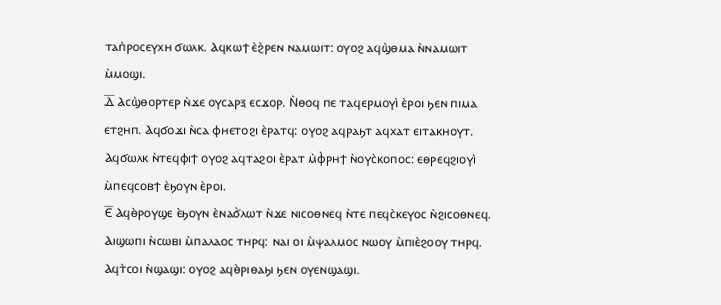ⲧⲁⲡ̀ⲣⲟⲥⲉⲩⲭⲏ ϭⲱⲗⲕ. Ⲁϥⲕⲱϯ ⲉ̀ϩ̀ⲣⲉⲛ ⲛⲁⲙⲱⲓⲧ: ⲟⲩⲟϩ ⲁϥϣ̀ⲑⲙⲁ ⲛ̀ⲛⲁⲙⲱⲓⲧ ⲙ̀ⲙⲟϣⲓ.
Ⲇ̅ Ⲁⲥϣ̀ⲑⲟⲣⲧⲉⲣ ⲛ̀ϫⲉ ⲟⲩⲥⲁⲣⲝ ⲉⲥϫⲟⲣ. Ⲛ̀ⲑⲟϥ ⲡⲉ ⲧⲁϥⲉⲣⲙⲟⲩⲓ̀ ⲉ̀ⲣⲟⲓ ϧⲉⲛ ⲡⲓⲙⲁ ⲉⲧϩⲏⲡ. Ⲁϥϭⲟϫⲓ ⲛ̀ⲥⲁ ⲫⲏⲉⲧⲟϩⲓ ⲉ̀ⲣⲁⲧϥ: ⲟⲩⲟϩ ⲁϥⲣⲁϧⲧ ⲁϥⲭⲁⲧ ⲉⲓⲧⲁⲕⲏⲟⲩⲧ. Ⲁϥϭⲱⲗⲕ ⲛ̀ⲧⲉϥⲫⲓϯ ⲟⲩⲟϩ ⲁϥⲧⲁϩⲟⲓ ⲉ̀ⲣⲁⲧ ⲙ̀ⲫ̀ⲣⲏϯ ⲛ̀ⲟⲩⲥ̀ⲕⲟⲡⲟⲥ: ⲉⲑⲣⲉϥϩⲓⲟⲩⲓ̀ ⲙ̀ⲡⲉϥⲥⲟⲃϯ ⲉ̀ϧⲟⲩⲛ ⲉ̀ⲣⲟⲓ.
Ⲉ̅ Ⲁϥⲑ̀ⲣⲟⲩϣⲉ ⲉ̀ϧⲟⲩⲛ ⲉ̀ⲛⲁϭ̀ⲗⲱⲧ ⲛ̀ϫⲉ ⲛⲓⲥⲟⲑⲛⲉϥ ⲛ̀ⲧⲉ ⲡⲉϥⲥ̀ⲕⲉⲩⲟⲥ ⲛ̀ϩⲓⲥⲟⲑⲛⲉϥ. Ⲁⲓϣⲱⲡⲓ ⲛ̀ⲥⲱⲃⲓ ⲙ̀ⲡⲁⲗⲁⲟⲥ ⲧⲏⲣϥ: ⲛⲁⲓ ⲟⲓ ⲙ̀ⲯⲁⲗⲙⲟⲥ ⲛⲱⲟⲩ ⲙ̀ⲡⲓⲉ̀ϩⲟⲟⲩ ⲧⲏⲣϥ. Ⲁϥⲧ̀ⲥⲟⲓ ⲛ̀ϣⲁϣⲓ: ⲟⲩⲟϩ ⲁϥⲑ̀ⲣⲓⲑⲁϧⲓ ϧⲉⲛ ⲟⲩⲉⲛϣⲁϣⲓ.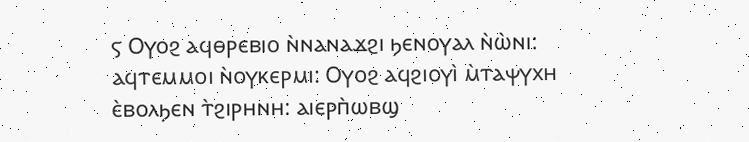ⲋ Ⲟⲩⲟϩ ⲁϥⲑⲣⲉⲃⲓⲟ ⲛ̀ⲛⲁⲛⲁϫϩⲓ ϧⲉⲛⲟⲩⲁⲗ ⲛ̀ⲱ̀ⲛⲓ: ⲁϥⲧⲉⲙⲙⲟⲓ ⲛ̀ⲟⲩⲕⲉⲣⲙⲓ: Ⲟⲩⲟϩ ⲁϥϩⲓⲟⲩⲓ̀ ⲙ̀ⲧⲁⲯⲩⲭⲏ ⲉ̀ⲃⲟⲗϧⲉⲛ ⲧ̀ϩⲓⲣⲏⲛⲏ: ⲁⲓⲉⲣⲡ̀ⲱⲃϣ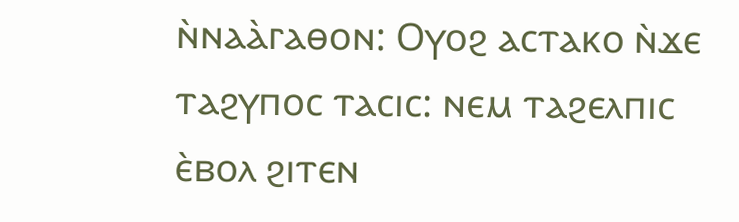ⲛ̀ⲛⲁⲁ̀ⲅⲁⲑⲟⲛ: Ⲟⲩⲟϩ ⲁⲥⲧⲁⲕⲟ ⲛ̀ϫⲉ ⲧⲁϩⲩⲡⲟⲥ ⲧⲁⲥⲓⲥ: ⲛⲉⲙ ⲧⲁϩⲉⲗⲡⲓⲥ ⲉ̀ⲃⲟⲗ ϩⲓⲧⲉⲛ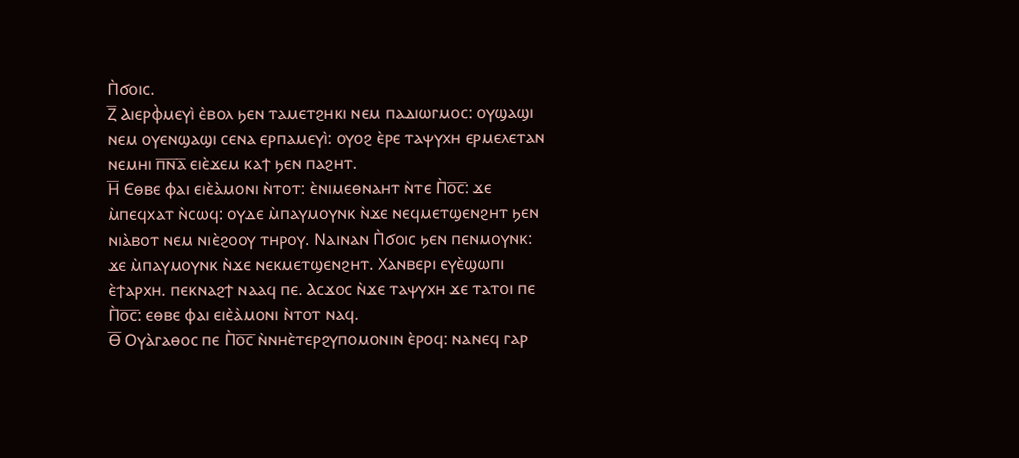Ⲡ̀ϭⲟⲓⲥ.
Ⲍ̅ Ⲁⲓⲉⲣⲫ̀ⲙⲉⲩⲓ̀ ⲉ̀ⲃⲟⲗ ϧⲉⲛ ⲧⲁⲙⲉⲧϩⲏⲕⲓ ⲛⲉⲙ ⲡⲁⲇⲓⲱⲅⲙⲟⲥ: ⲟⲩϣⲁϣⲓ ⲛⲉⲙ ⲟⲩⲉⲛϣⲁϣⲓ ⲥⲉⲛⲁ ⲉⲣⲡⲁⲙⲉⲩⲓ̀: ⲟⲩⲟϩ ⲉ̀ⲣⲉ ⲧⲁⲯⲩⲭⲏ ⲉⲣⲙⲉⲗⲉⲧⲁⲛ ⲛⲉⲙⲏⲓ ⲡ̅ⲛ̅ⲁ̅ ⲉⲓⲉ̀ϫⲉⲙ ⲕⲁϯ ϧⲉⲛ ⲡⲁϩⲏⲧ.
Ⲏ̅ Ⲉⲑⲃⲉ ⲫⲁⲓ ⲉⲓⲉ̀ⲁ̀ⲙⲟⲛⲓ ⲛ̀ⲧⲟⲧ: ⲉ̀ⲛⲓⲙⲉⲑⲛⲁⲏⲧ ⲛ̀ⲧⲉ Ⲡ̀ⲟ̅ⲥ̅: ϫⲉ ⲙ̀ⲡⲉϥⲭⲁⲧ ⲛ̀ⲥⲱϥ: ⲟⲩⲇⲉ ⲙ̀ⲡⲁⲩⲙⲟⲩⲛⲕ ⲛ̀ϫⲉ ⲛⲉϥⲙⲉⲧϣⲉⲛϩⲏⲧ ϧⲉⲛ ⲛⲓⲁ̀ⲃⲟⲧ ⲛⲉⲙ ⲛⲓⲉ̀ϩⲟⲟⲩ ⲧⲏⲣⲟⲩ. Ⲛⲁⲓⲛⲁⲛ Ⲡ̀ϭⲟⲓⲥ ϧⲉⲛ ⲡⲉⲛⲙⲟⲩⲛⲕ: ϫⲉ ⲙ̀ⲡⲁⲩⲙⲟⲩⲛⲕ ⲛ̀ϫⲉ ⲛⲉⲕⲙⲉⲧϣⲉⲛϩⲏⲧ. Ⲭⲁⲛⲃⲉⲣⲓ ⲉⲩⲉ̀ϣⲱⲡⲓ ⲉ̀ϯⲁⲣⲭⲏ. ⲡⲉⲕⲛⲁϩϯ ⲛⲁⲁϥ ⲡⲉ. Ⲁⲥϫⲟⲥ ⲛ̀ϫⲉ ⲧⲁⲯⲩⲭⲏ ϫⲉ ⲧⲁⲧⲟⲓ ⲡⲉ Ⲡ̀ⲟ̅ⲥ̅: ⲉⲑⲃⲉ ⲫⲁⲓ ⲉⲓⲉ̀ⲁ̀ⲙⲟⲛⲓ ⲛ̀ⲧⲟⲧ ⲛⲁϥ.
Ⲑ̅ Ⲟⲩⲁ̀ⲅⲁⲑⲟⲥ ⲡⲉ Ⲡ̀ⲟ̅ⲥ̅ ⲛ̀ⲛⲏⲉ̀ⲧⲉⲣϩⲩⲡⲟⲙⲟⲛⲓⲛ ⲉ̀ⲣⲟϥ: ⲛⲁⲛⲉϥ ⲅⲁⲣ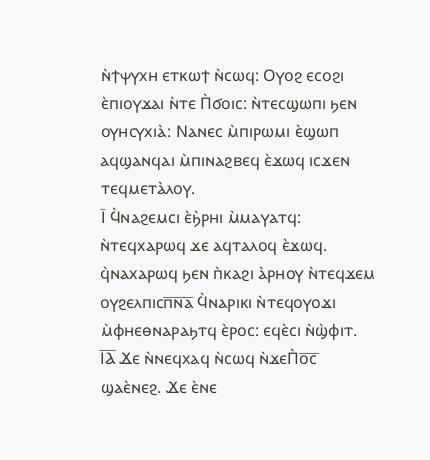ⲛ̀ϯⲯⲩⲭⲏ ⲉⲧⲕⲱϯ ⲛ̀ⲥⲱϥ: Ⲟⲩⲟϩ ⲉⲥⲟϩⲓ ⲉ̀ⲡⲓⲟⲩϫⲁⲓ ⲛ̀ⲧⲉ Ⲡ̀ϭⲟⲓⲥ: ⲛ̀ⲧⲉⲥϣⲱⲡⲓ ϧⲉⲛ ⲟⲩⲏⲥⲩⲭⲓⲁ̀: Ⲛⲁⲛⲉⲥ ⲙ̀ⲡⲓⲣⲱⲙⲓ ⲉ̀ϣⲱⲡ ⲁϥϣⲁⲛϥⲁⲓ ⲙ̀ⲡⲓⲛⲁϩⲃⲉϥ ⲉ̀ϫⲱϥ ⲓⲥϫⲉⲛ ⲧⲉϥⲙⲉⲧⲁ̀ⲗⲟⲩ.
Ⲓ̅ Ϥ̀ⲛⲁϩⲉⲙⲥⲓ ⲉ̀ϧ̀ⲣⲏⲓ ⲙ̀ⲙⲁⲩⲁⲧϥ: ⲛ̀ⲧⲉϥⲭⲁⲣⲱϥ ϫⲉ ⲁϥⲧⲁⲗⲟϥ ⲉ̀ϫⲱϥ. ϥ̀ⲛⲁⲭⲁⲣⲱϥ ϧⲉⲛ ⲡ̀ⲕⲁϩⲓ ⲁ̀ⲣⲏⲟⲩ ⲛ̀ⲧⲉϥϫⲉⲙ ⲟⲩϩⲉⲗⲡⲓⲥⲡ̅ⲛ̅ⲁ̅ Ϥ̀ⲛⲁⲣⲓⲕⲓ ⲛ̀ⲧⲉϥⲟⲩⲟϫⲓ ⲙ̀ⲫⲏⲉⲑⲛⲁⲣⲁϧⲧϥ ⲉ̀ⲣⲟⲥ: ⲉϥⲉ̀ⲥⲓ ⲛ̀ϣ̀ⲫⲓⲧ.
Ⲓ̅Ⲁ̅ Ϫⲉ ⲛ̀ⲛⲉϥⲭⲁϥ ⲛ̀ⲥⲱϥ ⲛ̀ϫⲉⲠ̀ⲟ̅ⲥ̅ ϣⲁⲉ̀ⲛⲉϩ. Ϫⲉ ⲉ̀ⲛⲉ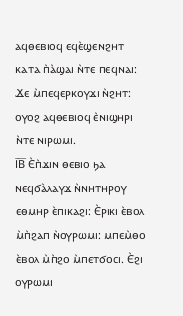ⲁϥⲑⲉⲃⲓⲟϥ ⲉϥⲉ̀ϣⲉⲛϩⲏⲧ ⲕⲁⲧⲁ ⲡ̀ⲁ̀ϣⲁⲓ ⲛ̀ⲧⲉ ⲡⲉϥⲛⲁⲓ: Ϫⲉ ⲙ̀ⲡⲉϥⲉⲣⲕⲟⲩϫⲓ ⲛ̀ϩⲏⲧ: ⲟⲩⲟϩ ⲁϥⲑⲉⲃⲓⲟϥ ⲉ̀ⲛⲓϣⲏⲣⲓ ⲛ̀ⲧⲉ ⲛⲓⲣⲱⲙⲓ.
Ⲓ̅Ⲃ̅ Ⲉ̀ⲡ̀ϫⲓⲛ ⲑⲉⲃⲓⲟ ϧⲁ ⲛⲉϥϭⲁ̀ⲗⲁⲩϫ ⲛ̀ⲛⲏⲧⲏⲣⲟⲩ ⲉⲑⲙⲏⲣ ⲉ̀ⲡⲓⲕⲁϩⲓ: Ⲉ̀ⲣⲓⲕⲓ ⲉ̀ⲃⲟⲗ ⲙ̀ⲡ̀ϩⲁⲡ ⲛ̀ⲟⲩⲣⲱⲙⲓ: ⲙⲡⲉⲙ̀ⲑⲟ ⲉ̀ⲃⲟⲗ ⲙ̀ⲡ̀ϩⲟ ⲙ̀ⲡⲉⲧϭⲟⲥⲓ. Ⲉ̀ϩⲓ ⲟⲩⲣⲱⲙⲓ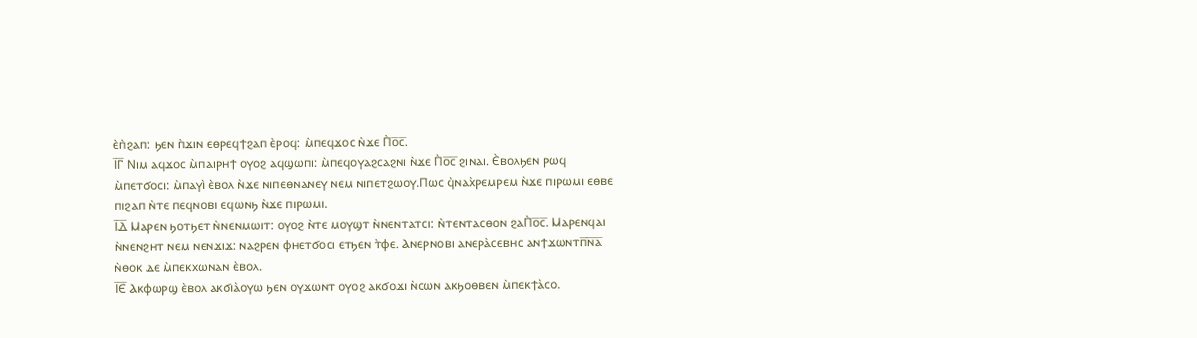ⲉ̀ⲡ̀ϩⲁⲡ: ϧⲉⲛ ⲡ̀ϫⲓⲛ ⲉⲑⲣⲉϥϯϩⲁⲡ ⲉ̀ⲣⲟϥ: ⲙ̀ⲡⲉϥϫⲟⲥ ⲛ̀ϫⲉ Ⲡ̀ⲟ̅ⲥ̅.
Ⲓ̅Ⲅ̅ Ⲛⲓⲙ ⲁϥϫⲟⲥ ⲙ̀ⲡⲁⲓⲣⲏϯ ⲟⲩⲟϩ ⲁϥϣⲱⲡⲓ: ⲙ̀ⲡⲉϥⲟⲩⲁϩⲥⲁϩⲛⲓ ⲛ̀ϫⲉ Ⲡ̀ⲟ̅ⲥ̅ ϩⲓⲛⲁⲓ. Ⲉ̀ⲃⲟⲗϧⲉⲛ ⲣⲱϥ ⲙ̀ⲡⲉⲧϭⲟⲥⲓ: ⲙ̀ⲡⲁⲩⲓ̀ ⲉ̀ⲃⲟⲗ ⲛ̀ϫⲉ ⲛⲓⲡⲉⲑⲛⲁⲛⲉⲩ ⲛⲉⲙ ⲛⲓⲡⲉⲧϩⲱⲟⲩ.Ⲡⲱⲥ ϥ̀ⲛⲁⲭ̀ⲣⲉⲙⲣⲉⲙ ⲛ̀ϫⲉ ⲡⲓⲣⲱⲙⲓ ⲉⲑⲃⲉ ⲡⲓϩⲁⲡ ⲛ̀ⲧⲉ ⲡⲉϥⲛⲟⲃⲓ ⲉϥⲱⲛϧ ⲛ̀ϫⲉ ⲡⲓⲣⲱⲙⲓ.
Ⲓ̅Ⲇ̅ Ⲙⲁⲣⲉⲛ ϧⲟⲧϧⲉⲧ ⲛ̀ⲛⲉⲛⲙⲱⲓⲧ: ⲟⲩⲟϩ ⲛ̀ⲧⲉ ⲙⲟⲩϣⲧ ⲛ̀ⲛⲉⲛⲧⲁⲧⲥⲓ: ⲛ̀ⲧⲉⲛⲧⲁⲥⲑⲟⲛ ϩⲁⲠ̀ⲟ̅ⲥ̅. Ⲙⲁⲣⲉⲛϥⲁⲓ ⲛ̀ⲛⲉⲛϩⲏⲧ ⲛⲉⲙ ⲛⲉⲛϫⲓϫ: ⲛⲁϩⲣⲉⲛ ⲫⲏⲉⲧϭⲟⲥⲓ ⲉⲧϧⲉⲛ ⲧ̀ⲫⲉ. Ⲁⲛⲉⲣⲛⲟⲃⲓ ⲁⲛⲉⲣⲁ̀ⲥⲉⲃⲏⲥ ⲁⲛϯϫⲱⲛⲧⲡ̅ⲛ̅ⲁ̅ ⲛ̀ⲑⲟⲕ ⲇⲉ ⲙ̀ⲡⲉⲕⲭⲱⲛⲁⲛ ⲉ̀ⲃⲟⲗ.
Ⲓ̅Ⲉ̅ Ⲁⲕⲫⲱⲣϣ ⲉ̀ⲃⲟⲗ ⲁⲕϭⲓⲁ̀ⲟⲩⲱ ϧⲉⲛ ⲟⲩϫⲱⲛⲧ ⲟⲩⲟϩ ⲁⲕϭⲟϫⲓ ⲛ̀ⲥⲱⲛ ⲁⲕϧⲟⲑⲃⲉⲛ ⲙ̀ⲡⲉⲕϯⲁ̀ⲥⲟ.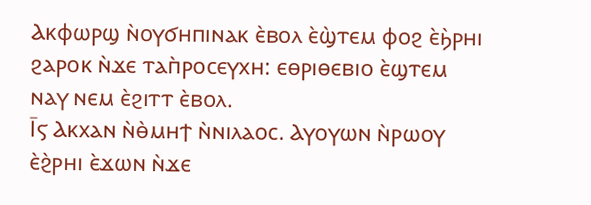Ⲁⲕⲫⲱⲣϣ ⲛ̀ⲟⲩϭⲏⲡⲓⲛⲁⲕ ⲉ̀ⲃⲟⲗ ⲉ̀ϣ̀ⲧⲉⲙ ⲫⲟϩ ⲉ̀ϧ̀ⲣⲏⲓ ϩⲁⲣⲟⲕ ⲛ̀ϫⲉ ⲧⲁⲡ̀ⲣⲟⲥⲉⲩⲭⲏ: ⲉⲑⲣⲓⲑⲉⲃⲓⲟ ⲉ̀ϣⲧⲉⲙ ⲛⲁⲩ ⲛⲉⲙ ⲉ̀ϩⲓⲧⲧ ⲉ̀ⲃⲟⲗ.
Ⲓ̅ⲋ Ⲁⲕⲭⲁⲛ ⲛ̀ⲑ̀ⲙⲏϯ ⲛ̀ⲛⲓⲗⲁⲟⲥ. Ⲁⲩⲟⲩⲱⲛ ⲛ̀ⲣⲱⲟⲩ ⲉ̀ϩ̀ⲣⲏⲓ ⲉ̀ϫⲱⲛ ⲛ̀ϫⲉ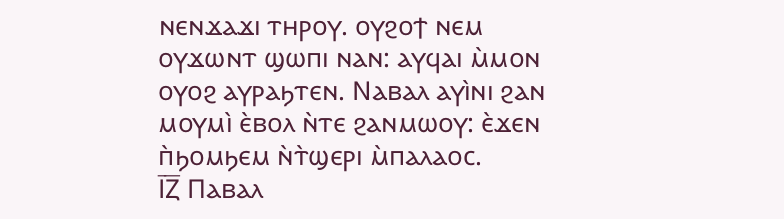ⲛⲉⲛϫⲁϫⲓ ⲧⲏⲣⲟⲩ. ⲟⲩϩⲟϯ ⲛⲉⲙ ⲟⲩϫⲱⲛⲧ ϣⲱⲡⲓ ⲛⲁⲛ: ⲁⲩϥⲁⲓ ⲙ̀ⲙⲟⲛ ⲟⲩⲟϩ ⲁⲩⲣⲁϧⲧⲉⲛ. Ⲛⲁⲃⲁⲗ ⲁⲩⲓ̀ⲛⲓ ϩⲁⲛ ⲙⲟⲩⲙⲓ̀ ⲉ̀ⲃⲟⲗ ⲛ̀ⲧⲉ ϩⲁⲛⲙⲱⲟⲩ: ⲉ̀ϫⲉⲛ ⲡ̀ϧⲟⲙϧⲉⲙ ⲛ̀ⲧ̀ϣⲉⲣⲓ ⲙ̀ⲡⲁⲗⲁⲟⲥ.
Ⲓ̅Ⲍ̅ Ⲡⲁⲃⲁⲗ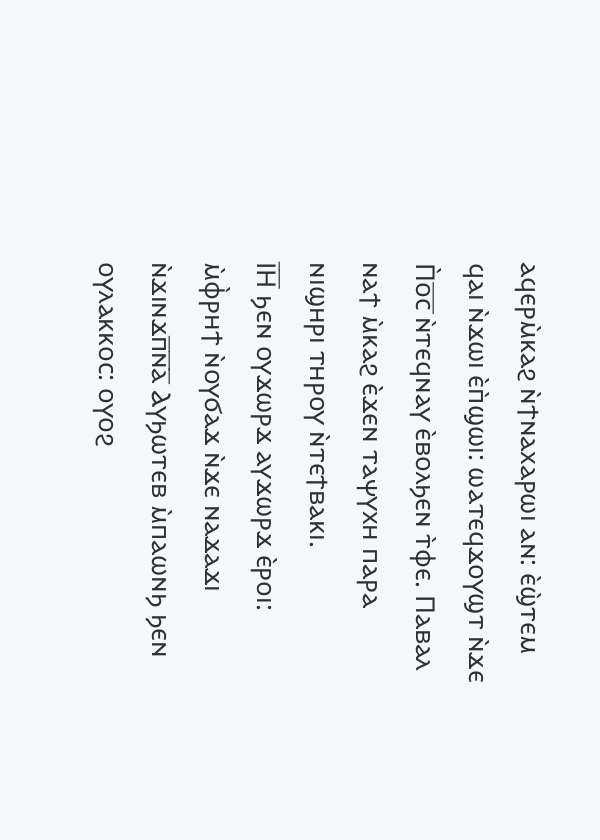ⲁϥⲉⲣⲙ̀ⲕⲁϩ ⲛ̀ϯⲛⲁⲭⲁⲣⲱⲓ ⲁⲛ: ⲉ̀ϣ̀ⲧⲉⲙ ϥⲁⲓ ⲛ̀ϫⲱⲓ ⲉ̀ⲡ̀ϣⲱⲓ: ⲱⲁⲧⲉϥϫⲟⲩϣⲧ ⲛ̀ϫⲉ Ⲡ̀ⲟ̅ⲥ̅ ⲛ̀ⲧⲉϥⲛⲁⲩ ⲉ̀ⲃⲟⲗϧⲉⲛ ⲧ̀ⲫⲉ. Ⲡⲁⲃⲁⲗ ⲛⲁϯ ⲙ̀ⲕⲁϩ ⲉ̀ϫⲉⲛ ⲧⲁⲯⲩⲭⲏ ⲡⲁⲣⲁ ⲛⲓϣⲏⲣⲓ ⲧⲏⲣⲟⲩ ⲛ̀ⲧⲉϯⲃⲁⲕⲓ.
Ⲓ̅Ⲏ̅ ϧⲉⲛ ⲟⲩϫⲱⲣϫ ⲁⲩϫⲱⲣϫ ⲉ̀ⲣⲟⲓ: ⲙ̀ⲫ̀ⲣⲏϯ ⲛ̀ⲟⲩϭⲁϫ ⲛ̀ϫⲉ ⲛⲁϫⲁϫⲓ ⲛ̀ϫⲓⲛϫⲡ̅ⲛ̅ⲁ̅ Ⲁⲩϧⲱⲧⲉⲃ ⲙ̀ⲡⲁⲱⲛϧ ϧⲉⲛ ⲟⲩⲗⲁⲕⲕⲟⲥ: ⲟⲩⲟϩ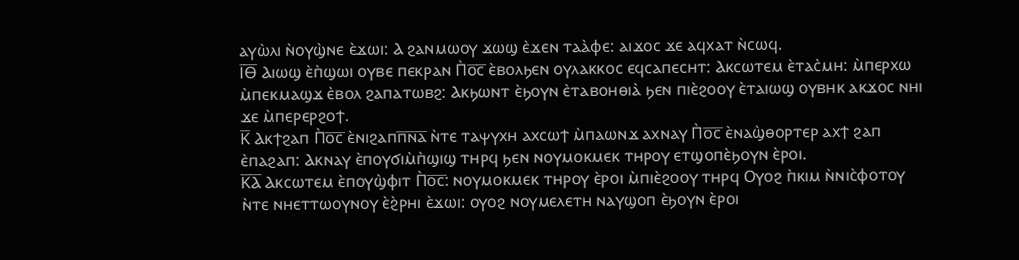ⲁⲩⲱ̀ⲗⲓ ⲛ̀ⲟⲩϣ̀ⲛⲉ ⲉ̀ϫⲱⲓ: Ⲁ ϩⲁⲛⲙⲱⲟⲩ ϫⲱϣ ⲉ̀ϫⲉⲛ ⲧⲁⲁ̀ⲫⲉ: ⲁⲓϫⲟⲥ ϫⲉ ⲁϥⲭⲁⲧ ⲛ̀ⲥⲱϥ.
Ⲓ̅Ⲑ̅ Ⲁⲓⲱϣ ⲉ̀ⲡ̀ϣⲱⲓ ⲟⲩⲃⲉ ⲡⲉⲕⲣⲁⲛ Ⲡ̀ⲟ̅ⲥ̅ ⲉ̀ⲃⲟⲗϧⲉⲛ ⲟⲩⲗⲁⲕⲕⲟⲥ ⲉϥⲥⲁⲡⲉⲥⲏⲧ: Ⲁⲕⲥⲱⲧⲉⲙ ⲉ̀ⲧⲁⲥ̀ⲙⲏ: ⲙ̀ⲡⲉⲣⲭⲱ ⲙ̀ⲡⲉⲕⲙⲁϣϫ ⲉ̀ⲃⲟⲗ ϩⲁⲡⲁⲧⲱⲃϩ: Ⲁⲕϧⲱⲛⲧ ⲉ̀ϧⲟⲩⲛ ⲉ̀ⲧⲁⲃⲟⲏⲑⲓⲁ̀ ϧⲉⲛ ⲡⲓⲉ̀ϩⲟⲟⲩ ⲉ̀ⲧⲁⲓⲱϣ ⲟⲩⲃⲏⲕ ⲁⲕϫⲟⲥ ⲛⲏⲓ ϫⲉ ⲙ̀ⲡⲉⲣⲉⲣϩⲟϯ.
Ⲕ̅ Ⲁⲕϯϩⲁⲡ Ⲡ̀ⲟ̅ⲥ̅ ⲉ̀ⲛⲓϩⲁⲡⲡ̅ⲛ̅ⲁ̅ ⲛ̀ⲧⲉ ⲧⲁⲯⲩⲭⲏ ⲁⲭⲥⲱϯ ⲙ̀ⲡⲁⲱⲛϫ ⲁⲭⲛⲁⲩ Ⲡ̀ⲟ̅ⲥ̅ ⲉ̀ⲛⲁϣ̀ⲑⲟⲣⲧⲉⲣ ⲁⲭϯ ϩⲁⲡ ⲉ̀ⲡⲁϩⲁⲡ: Ⲁⲕⲛⲁⲩ ⲉ̀ⲡⲟⲩϭⲓⲙ̀ⲡ̀ϣⲓϣ ⲧⲏⲣϥ ϧⲉⲛ ⲛⲟⲩⲙⲟⲕⲙⲉⲕ ⲧⲏⲣⲟⲩ ⲉⲧϣⲟⲡⲉ̀ϧⲟⲩⲛ ⲉ̀ⲣⲟⲓ.
Ⲕ̅Ⲁ̅ Ⲁⲕⲥⲱⲧⲉⲙ ⲉ̀ⲡⲟⲩϣ̀ⲫⲓⲧ Ⲡ̀ⲟ̅ⲥ̅: ⲛⲟⲩⲙⲟⲕⲙⲉⲕ ⲧⲏⲣⲟⲩ ⲉ̀ⲣⲟⲓ ⲙ̀ⲡⲓⲉ̀ϩⲟⲟⲩ ⲧⲏⲣϥ Ⲟⲩⲟϩ ⲡ̀ⲕⲓⲙ ⲛ̀ⲛⲓⲥ̀ⲫⲟⲧⲟⲩ ⲛ̀ⲧⲉ ⲛⲏⲉⲧⲧⲱⲟⲩⲛⲟⲩ ⲉ̀ϩ̀ⲣⲏⲓ ⲉ̀ϫⲱⲓ: ⲟⲩⲟϩ ⲛⲟⲩⲙⲉⲗⲉⲧⲏ ⲛⲁⲩϣⲟⲡ ⲉ̀ϧⲟⲩⲛ ⲉ̀ⲣⲟⲓ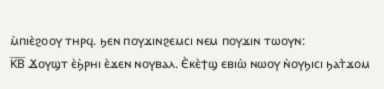ⲙ̀ⲡⲓⲉ̀ϩⲟⲟⲩ ⲧⲏⲣϥ. ϧⲉⲛ ⲡⲟⲩϫⲓⲛϩⲉⲙⲥⲓ ⲛⲉⲙ ⲡⲟⲩϫⲓⲛ ⲧⲱⲟⲩⲛ:
Ⲕ̅Ⲃ̅ Ϫⲟⲩϣⲧ ⲉ̀ϧ̀ⲣⲏⲓ ⲉ̀ϫⲉⲛ ⲛⲟⲩⲃⲁⲗ. Ⲉ̀ⲕⲉ̀ϯϣ ⲉⲃⲓⲱ̀ ⲛⲱⲟⲩ ⲛ̀ⲟⲩϧⲓⲥⲓ ϧⲁⲧ̀ϫⲟⲙ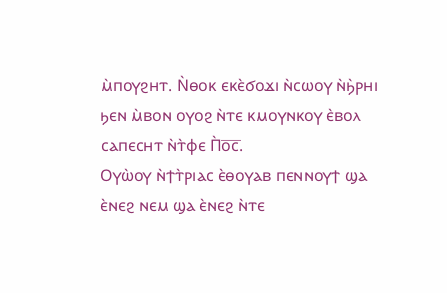ⲙ̀ⲡⲟⲩϩⲏⲧ. Ⲛ̀ⲑⲟⲕ ⲉⲕⲉ̀ϭⲟϫⲓ ⲛ̀ⲥⲱⲟⲩ ⲛ̀ϧ̀ⲣⲏⲓ ϧⲉⲛ ⲙ̀ⲃⲟⲛ ⲟⲩⲟϩ ⲛ̀ⲧⲉ ⲕⲙⲟⲩⲛⲕⲟⲩ ⲉ̀ⲃⲟⲗ ⲥⲁⲡⲉⲥⲏⲧ ⲛ̀ⲧ̀ⲫⲉ Ⲡ̀ⲟ̅ⲥ̅.
Ⲟⲩⲱ̀ⲟⲩ ⲛ̀ϯⲧ̀ⲣⲓⲁⲥ ⲉ̀ⲑⲟⲩⲁⲃ ⲡⲉⲛⲛⲟⲩϯ ϣⲁ ⲉ̀ⲛⲉϩ ⲛⲉⲙ ϣⲁ ⲉ̀ⲛⲉϩ ⲛ̀ⲧⲉ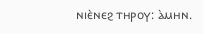ⲛⲓⲉ̀ⲛⲉϩ ⲧⲏⲣⲟⲩ: ⲁ̀ⲙⲏⲛ.